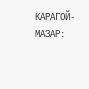КАРАГОЙ-МАЗАР: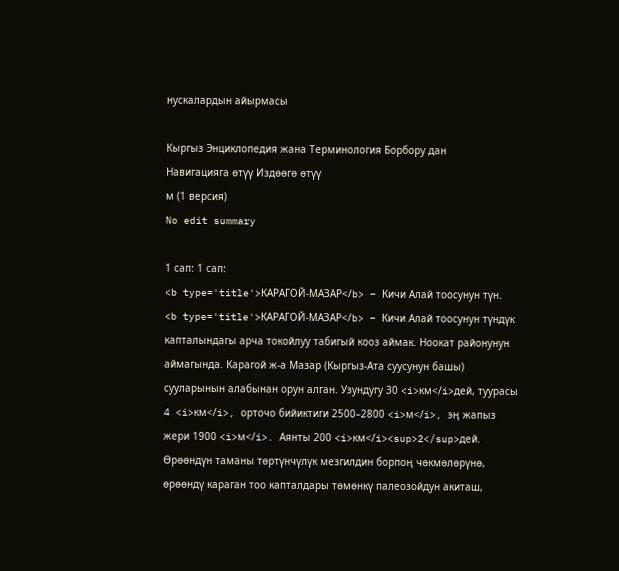нускалардын айырмасы

Кыргыз Энциклопедия жана Терминология Борбору дан
Навигацияга өтүү Издөөгө өтүү
м (1 версия)
No edit summary

1 сап: 1 сап:
<b type='title'>КАРАГОЙ-МАЗАР</b> – Кичи Алай тоосунун түн.
<b type='title'>КАРАГОЙ-МАЗАР</b> – Кичи Алай тоосунун түндүк капталындагы арча токойлуу табигый кооз аймак. Ноокат районунун аймагында. Карагой ж-а Мазар (Кыргыз-Ата суусунун башы) сууларынын алабынан орун алган. Узундугу 30 <i>км</i>дей, туурасы 4 <i>км</i>, орточо бийиктиги 2500–2800 <i>м</i>, эң жапыз жери 1900 <i>м</i>. Аянты 200 <i>км</i><sup>2</sup>дей. Өрөөндүн таманы төртүнчүлүк мезгилдин борпоң чөкмөлөрүнө, өрөөндү караган тоо капталдары төмөнкү палеозойдун акиташ,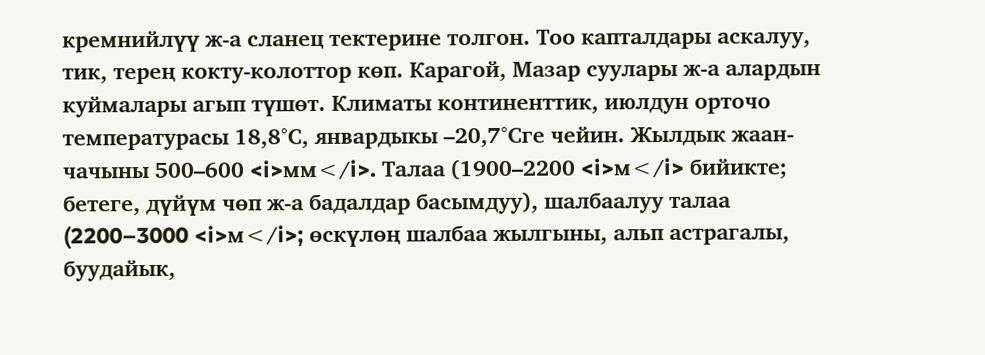кремнийлүү ж-а сланец тектерине толгон. Тоо капталдары аскалуу, тик, терең кокту-колоттор көп. Карагой, Мазар суулары ж-а алардын куймалары агып түшөт. Климаты континенттик, июлдун орточо температурасы 18,8°С, январдыкы –20,7°Сге чейин. Жылдык жаан-чачыны 500–600 <i>мм</i>. Талаа (1900–2200 <i>м</i> бийикте; бетеге, дүйүм чөп ж-а бадалдар басымдуу), шалбаалуу талаа (2200–3000 <i>м</i>; өскүлөң шалбаа жылгыны, альп астрагалы, буудайык,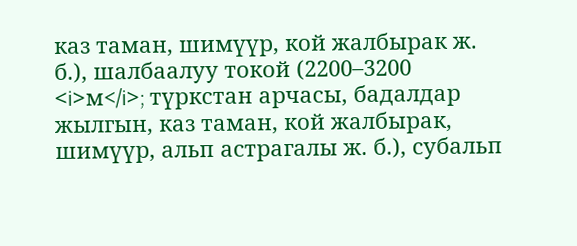каз таман, шимүүр, кой жалбырак ж. б.), шалбаалуу токой (2200–3200 <i>м</i>; түркстан арчасы, бадалдар жылгын, каз таман, кой жалбырак, шимүүр, альп астрагалы ж. б.), субальп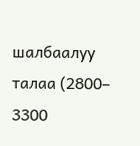шалбаалуу талаа (2800– 3300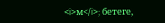<i>м</i>; бетеге,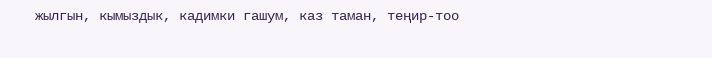жылгын, кымыздык, кадимки гашум, каз таман, теңир-тоо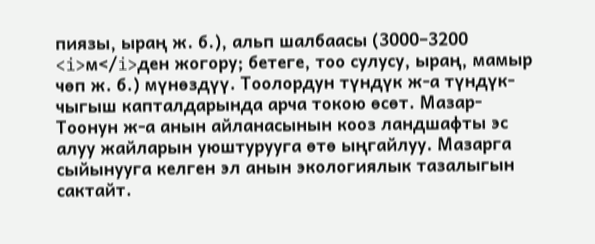пиязы, ыраң ж. б.), альп шалбаасы (3000–3200 <i>м</i>ден жогору; бетеге, тоо сулусу, ыраң, мамыр чөп ж. б.) мүнөздүү. Тоолордун түндүк ж-а түндүк-чыгыш капталдарында арча токою өсөт. Мазар-Тоонун ж-а анын айланасынын кооз ландшафты эс алуу жайларын уюштурууга өтө ыңгайлуу. Мазарга сыйынууга келген эл анын экологиялык тазалыгын сактайт.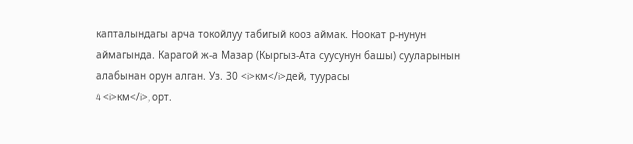капталындагы арча токойлуу табигый кооз аймак. Ноокат р-нунун аймагында. Карагой ж-а Мазар (Кыргыз-Ата суусунун башы) сууларынын алабынан орун алган. Уз. 30 <i>км</i>дей, туурасы
4 <i>км</i>, орт.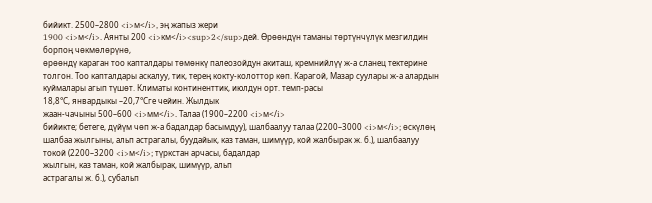бийикт. 2500–2800 <i>м</i>, эң жапыз жери
1900 <i>м</i>. Аянты 200 <i>км</i><sup>2</sup>дей. Өрөөндүн таманы төртүнчүлүк мезгилдин борпоң чөкмөлөрүнө,
өрөөндү караган тоо капталдары төмөнкү палеозойдун акиташ, кремнийлүү ж-а сланец тектерине толгон. Тоо капталдары аскалуу, тик, терең кокту-колоттор көп. Карагой, Мазар суулары ж-а алардын куймалары агып түшөт. Климаты континенттик, июлдун орт. темп-расы
18,8°С, январдыкы –20,7°Сге чейин. Жылдык
жаан-чачыны 500–600 <i>мм</i>. Талаа (1900–2200 <i>м</i>
бийикте; бетеге, дүйүм чөп ж-а бадалдар басымдуу), шалбаалуу талаа (2200–3000 <i>м</i>; өскүлөң
шалбаа жылгыны, альп астрагалы, буудайык, каз таман, шимүүр, кой жалбырак ж. б.), шалбаалуу
токой (2200–3200 <i>м</i>; түркстан арчасы, бадалдар
жылгын, каз таман, кой жалбырак, шимүүр, альп
астрагалы ж. б.), субальп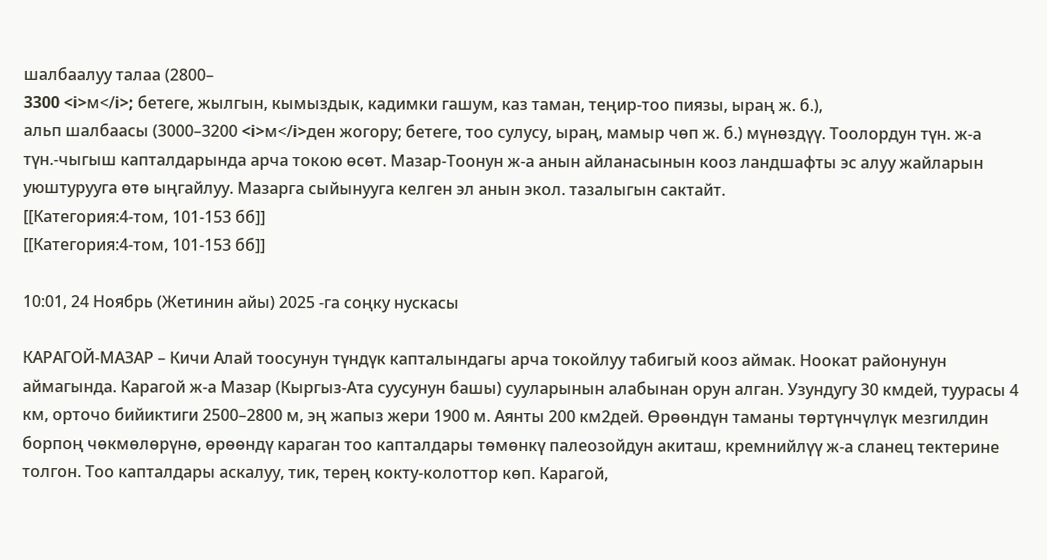шалбаалуу талаа (2800–
3300 <i>м</i>; бетеге, жылгын, кымыздык, кадимки гашум, каз таман, теңир-тоо пиязы, ыраң ж. б.),
альп шалбаасы (3000–3200 <i>м</i>ден жогору; бетеге, тоо сулусу, ыраң, мамыр чөп ж. б.) мүнөздүү. Тоолордун түн. ж-а түн.-чыгыш капталдарында арча токою өсөт. Мазар-Тоонун ж-а анын айланасынын кооз ландшафты эс алуу жайларын уюштурууга өтө ыңгайлуу. Мазарга сыйынууга келген эл анын экол. тазалыгын сактайт.
[[Категория:4-том, 101-153 бб]]
[[Категория:4-том, 101-153 бб]]

10:01, 24 Ноябрь (Жетинин айы) 2025 -га соңку нускасы

КАРАГОЙ-МАЗАР – Кичи Алай тоосунун түндүк капталындагы арча токойлуу табигый кооз аймак. Ноокат районунун аймагында. Карагой ж-а Мазар (Кыргыз-Ата суусунун башы) сууларынын алабынан орун алган. Узундугу 30 кмдей, туурасы 4 км, орточо бийиктиги 2500–2800 м, эң жапыз жери 1900 м. Аянты 200 км2дей. Өрөөндүн таманы төртүнчүлүк мезгилдин борпоң чөкмөлөрүнө, өрөөндү караган тоо капталдары төмөнкү палеозойдун акиташ, кремнийлүү ж-а сланец тектерине толгон. Тоо капталдары аскалуу, тик, терең кокту-колоттор көп. Карагой,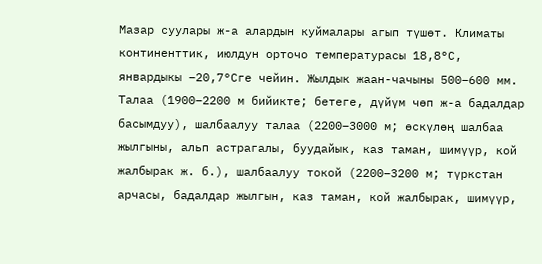Мазар суулары ж-а алардын куймалары агып түшөт. Климаты континенттик, июлдун орточо температурасы 18,8°С, январдыкы –20,7°Сге чейин. Жылдык жаан-чачыны 500–600 мм. Талаа (1900–2200 м бийикте; бетеге, дүйүм чөп ж-а бадалдар басымдуу), шалбаалуу талаа (2200–3000 м; өскүлөң шалбаа жылгыны, альп астрагалы, буудайык, каз таман, шимүүр, кой жалбырак ж. б.), шалбаалуу токой (2200–3200 м; түркстан арчасы, бадалдар жылгын, каз таман, кой жалбырак, шимүүр,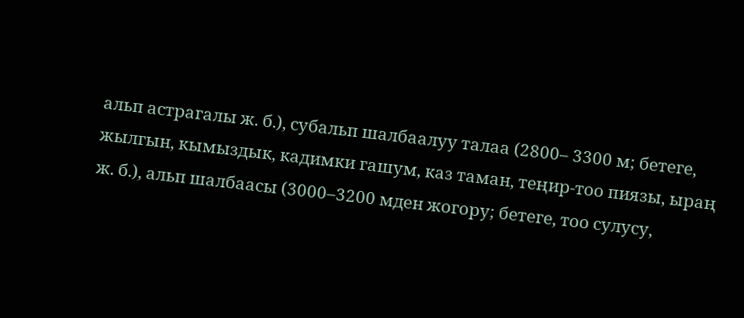альп астрагалы ж. б.), субальп шалбаалуу талаа (2800– 3300 м; бетеге, жылгын, кымыздык, кадимки гашум, каз таман, теңир-тоо пиязы, ыраң ж. б.), альп шалбаасы (3000–3200 мден жогору; бетеге, тоо сулусу,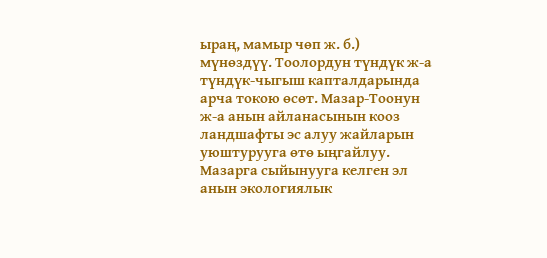ыраң, мамыр чөп ж. б.) мүнөздүү. Тоолордун түндүк ж-а түндүк-чыгыш капталдарында арча токою өсөт. Мазар-Тоонун ж-а анын айланасынын кооз ландшафты эс алуу жайларын уюштурууга өтө ыңгайлуу. Мазарга сыйынууга келген эл анын экологиялык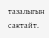тазалыгын сактайт.